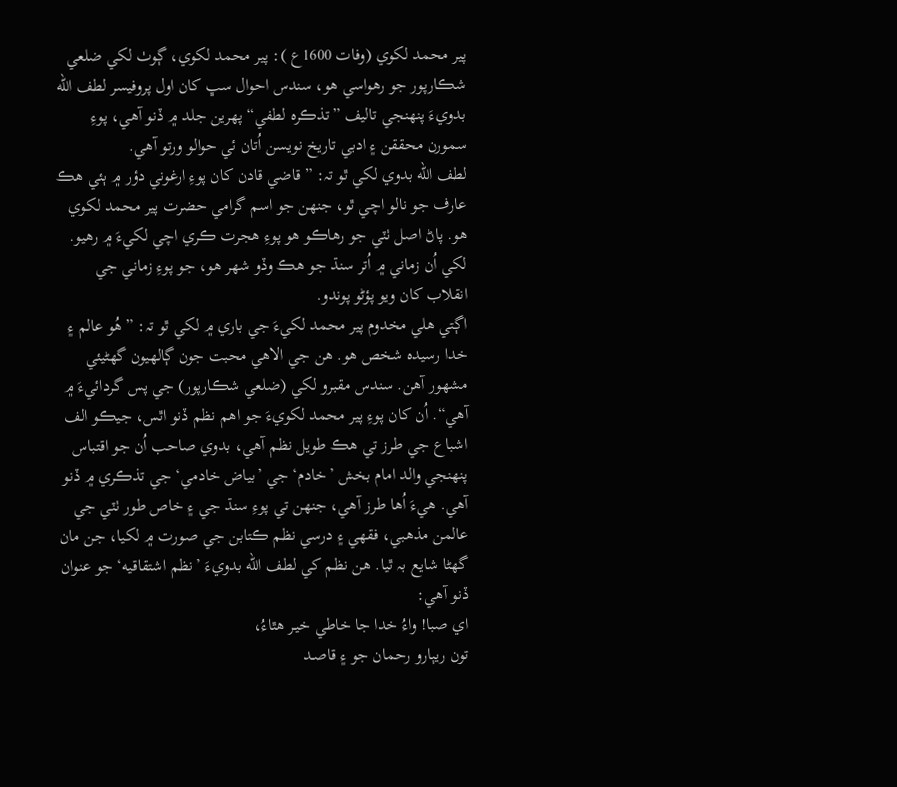پير محمد لکوي (وفات 1600ع ): پير محمد لکوي، ڳوٺ لکي ضلعي شڪارپور جو رهواسي هو، سندس احوال سڀ کان اول پروفيسر لطف الله بدويءَ پنھنجي تاليف ”تذڪره لطفي“ پهرين جلد ۾ ڏنو آهي، پوءِ سمورن محققن ۽ ادبي تاريخ نويسن اُتان ئي حوالو ورتو آهي.
لطف الله بدوي لکي ٿو تہ: ”قاضي قادن کان پوءِ ارغوني دؤر ۾ ٻئي هڪ عارف جو نالو اچي ٿو، جنهن جو اسم گرامي حضرت پير محمد لکوي هو. پاڻ اصل ٺٽي جو رهاڪو هو پوءِ هجرت ڪري اچي لکيءَ ۾ رهيو. لکي اُن زماني ۾ اُتر سنڌ جو هڪ وڏو شھر هو، جو پوءِ زماني جي انقلاب کان ويو پؤڻو پوندو.
اڳتي هلي مخدوم پير محمد لکيءَ جي باري ۾ لکي ٿو تہ: ”هُو عالم ۽ خدا رسيدہ شخص هو. هن جي الاهي محبت جون ڳالهيون گهڻيئي مشھور آهن. سندس مقبرو لکي (ضلعي شڪارپور) جي پس گردائيءَ ۾ آهي“. اُن کان پوءِ پير محمد لکويءَ جو اهم نظم ڏنو اٿس، جيڪو الف اشباع جي طرز تي هڪ طويل نظم آهي، بدوي صاحب اُن جو اقتباس پنھنجي والد امام بخش ’خادم‘ جي ’بياض خادمي‘ جي تذڪري ۾ ڏنو آهي. هيءَ اُها طرز آهي، جنهن تي پوءِ سنڌ جي ۽ خاص طور ٺٽي جي عالمن مذهبي، فقهي ۽ درسي نظم ڪتابن جي صورت ۾ لکيا، جن مان گهڻا شايع بہ ٿيا. هن نظم کي لطف الله بدويءَ ’نظم اشتقاقيه‘ جو عنوان ڏنو آهي:
اي صبا! واءُ خدا جا خاطي خيـر هٿاءُ،
تون ريٻارو رحمان جو ۽ قاصـد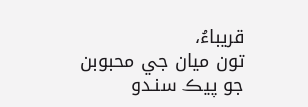قريباءُ،
تون ميان جي محبوبن جو پيڪ سنـدو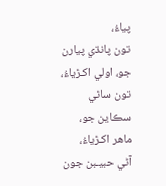پياءُ،
تون پانڌي پيارن جو، اولي اکـڙياءُ،
تون ساٿي سڪاين جو، ماهر اکـڙياءُ،
آڻي حبيـبن جون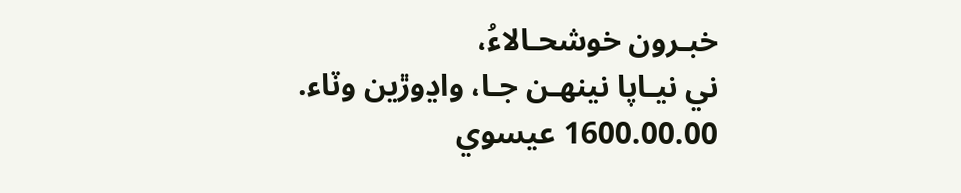خبـرون خوشحـالاءُ،
ني نيـاپا نينهـن جـا، واڍوڙين وٽاء.
1600.00.00 عيسوي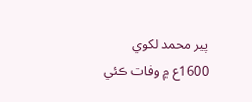پير محمد لکوي 1600ع ۾ وفات ڪئي